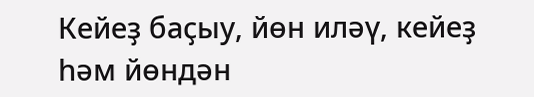Кейеҙ баҫыу, йөн иләү, кейеҙ һәм йөндән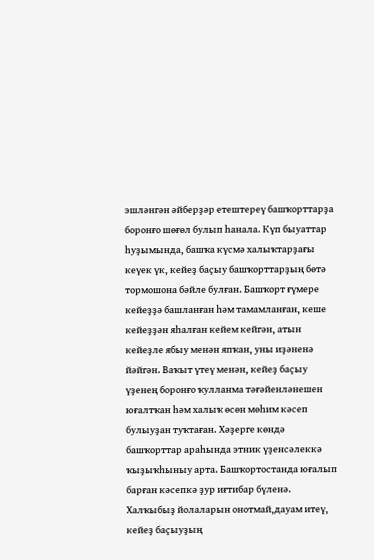эшләнгән әйберҙәр етештереү башҡорттарҙа боронғо шөғөл булып һанала. Күп быуаттар һуҙымында, башҡа күсмә халыҡтарҙағы кеүек үк, кейеҙ баҫыу башҡорттарҙың бөтә тормошона бәйле булған. Башҡорт ғүмере кейеҙҙә башланған һәм тамамланған, кеше кейеҙҙән яһалған кейем кейгән, атын кейеҙле ябыу менән япҡан, уны иҙәненә йәйгән. Ваҡыт үтеү менән, кейеҙ баҫыу үҙенең боронғо ҡулланма тәғәйенләнешен юғалтҡан һәм халыҡ өсөн мөһим кәсеп булыуҙан туҡтаған. Хәҙерге көндә башҡорттар араһында этник үҙенсәлеккә ҡыҙыҡһыныу арта. Башҡортостанда юғалып барған кәсепкә ҙур иғтибар бүленә.
Халҡыбыҙ йолаларын онотмай,дауам итеү, кейеҙ баҫыуҙың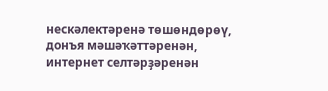нескәлектәренә төшөндөрөү, донъя мәшәҡәттәренән, интернет селтәрҙәренән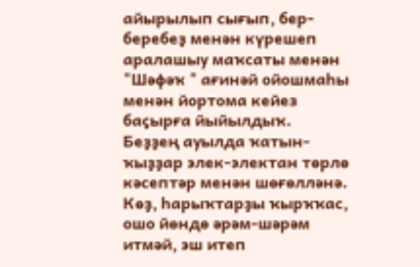айырылып сығып, бер-беребеҙ менән күрешеп аралашыу маҡсаты менән "Шәфәҡ " ағинәй ойошмаһы менән йортома кейез баҫырға йыйылдыҡ.
Беҙҙең ауылда ҡатын-ҡыҙҙар элек-электан төрлө кәсептәр менән шөғөлләнә. Көҙ, һарыҡтарҙы ҡырҡҡас, ошо йөндө әрәм-шәрәм итмәй, эш итеп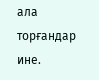ала торғандар ине.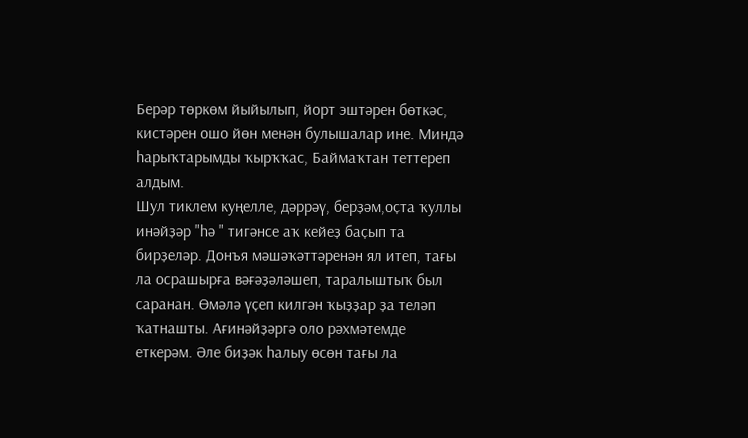Берәр төркөм йыйылып, йорт эштәрен бөткәс, кистәрен ошо йөн менән булышалар ине. Миндә һарыҡтарымды ҡырҡҡас, Баймаҡтан теттереп алдым.
Шул тиклем куңелле, дәррәү, берҙәм,оҫта ҡуллы инәйҙәр "һә " тигәнсе аҡ кейеҙ баҫып та бирҙеләр. Донъя мәшәҡәттәренән ял итеп, тағы ла осрашырға вәғәҙәләшеп, таралыштыҡ был саранан. Өмәлә үҫеп килгән ҡыҙҙар ҙа теләп ҡатнашты. Ағинәйҙәргә оло рәхмәтемде еткерәм. Әле биҙәк һалыу өсөн тағы ла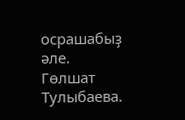осрашабыҙ әле.
Гөлшат Тулыбаева.